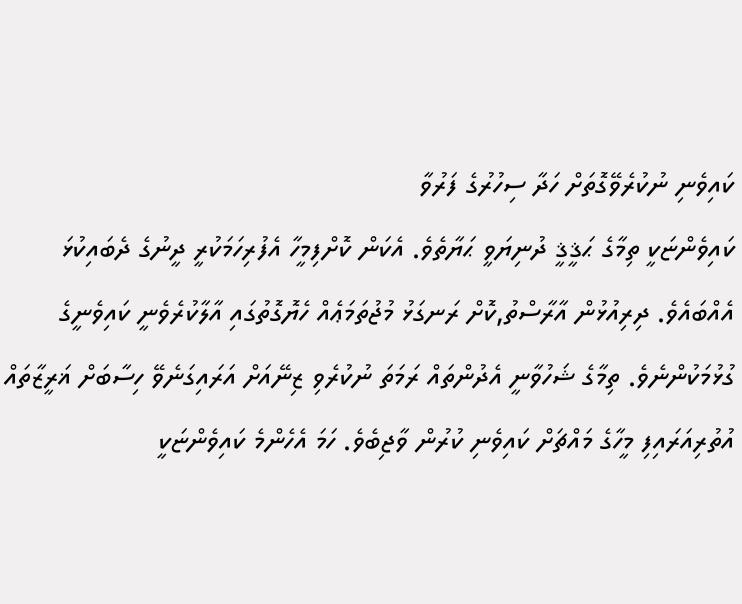ކައިވެނި ނުކުރެވޭގޮތަށް ހަދާ ސިހުރުގެ ފަރުވާ
ކައިވެންޏަކީ ތިމާގެ ޙަޤީޤީ ދުނިޔަވީ ޙަޔާތެވެ. އެކަން ކޮށްފިމީހާ އެފުރިހަމަކުރީ ދީނުގެ ދެބައިކުޅަ އެއްބައެވެ. ދިރިއުޅުން އާރާސްތު,ކޮށް ރަނގަޅު މުޖުތަމަޢެއް ހެޔޮގޮތުގައި އާލާކުރެވެނީ ކައިވެނީގެ ގުޅުމަކުންނެވެ. ތިމާގެ ޝަހުވާނީ އެދުންތައް ރަމަތަ ނުކުރެވި ޒިނޭއަށް އަރައިގަނެވޭ ހިސާބަށް ޣަރީޒާތައް އުތުރިއަރައިފި މީހާގެ މައްޗަށް ކައިވެނި ކުރުން ވާޖިބެވެ. ހަމަ އެހެންމެ ކައިވެންޏަކީ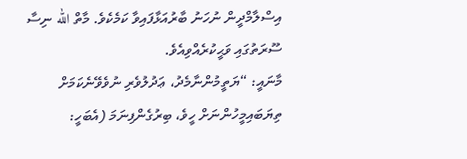އިސްލާމްދީން ނުހަނު ބާރުއަޅާފައިވާ ކަމެކެވެ. މާތް الله ނިސާ ސޫރަތުގައި ވަޙީކުރެއްވިއެވެ.
މާނައީ: “ޔަތީމުންނާމެދު، ޢަދުލުވެރި ނުވެވޭނެކަމަށް ތިޔަބައިމީހުންނަށް ހީވެ، ބިރުގެންފިނަމަ (އެބަހީ: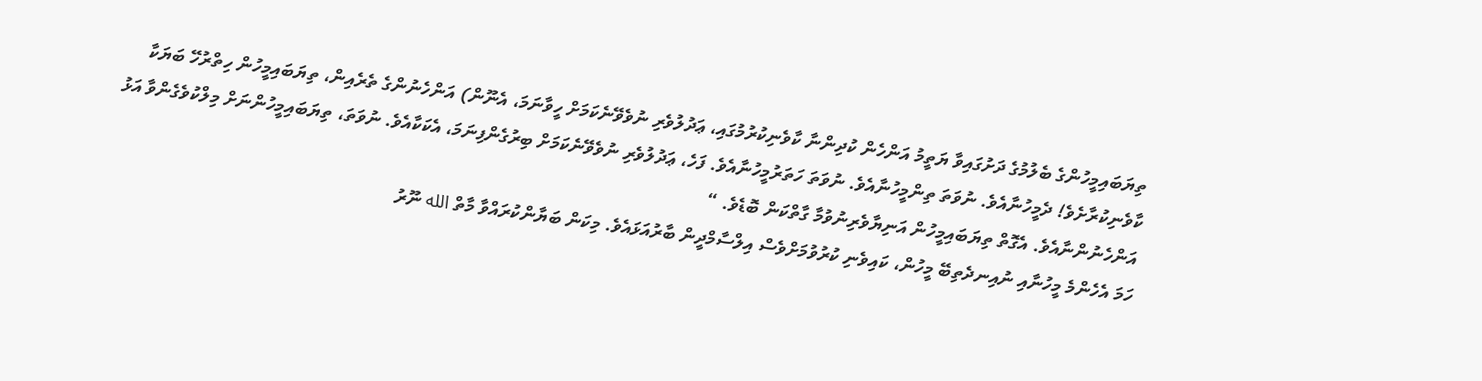ތިޔަބައިމީހުންގެ ބެލުމުގެ ދަށުގައިވާ ޔަތީމު އަންހެން ކުދިންނާ ކާވެނިކުރުމުގައި، ޢަދުލުވެރި ނުވެވޭނެކަމަށް ހީވާނަމަ، އެނޫން) އަންހެނުންގެ ތެރެއިން، ތިޔަބައިމީހުން ހިތްރުހޭ ބަޔަކާ ކާވެނިކުރާށެވެ! ދެމީހުނާއެވެ. ނުވަތަ ތިންމީހުނާއެވެ. ނުވަތަ ހަތަރުމީހުނާއެވެ. ފަހެ، ޢަދުލުވެރި ނުވެވޭނެކަމަށް ބިރުގެންފިނަމަ، އެކަކާއެވެ. ނުވަތަ، ތިޔަބައިމީހުންނަށް މިލްކުވެގެންވާ އަޅު އަންހެނުންނާއެވެ. އެގޮތް ތިޔަބައިމީހުން އަނިޔާވެރިނުވުމާ ގާތްކަން ބޮޑެވެ. “
ހަމަ އެހެންމެ މީހުނާއި ނުއިނދެތިބޭ މީހުން، ކައިވެނި ކުރުވުމަށްވެސް އިލްސާމްދީން ބާރުއަޅައެވެ. މިކަން ބަޔާންކުރައްވާ މާތް الله ނޫރު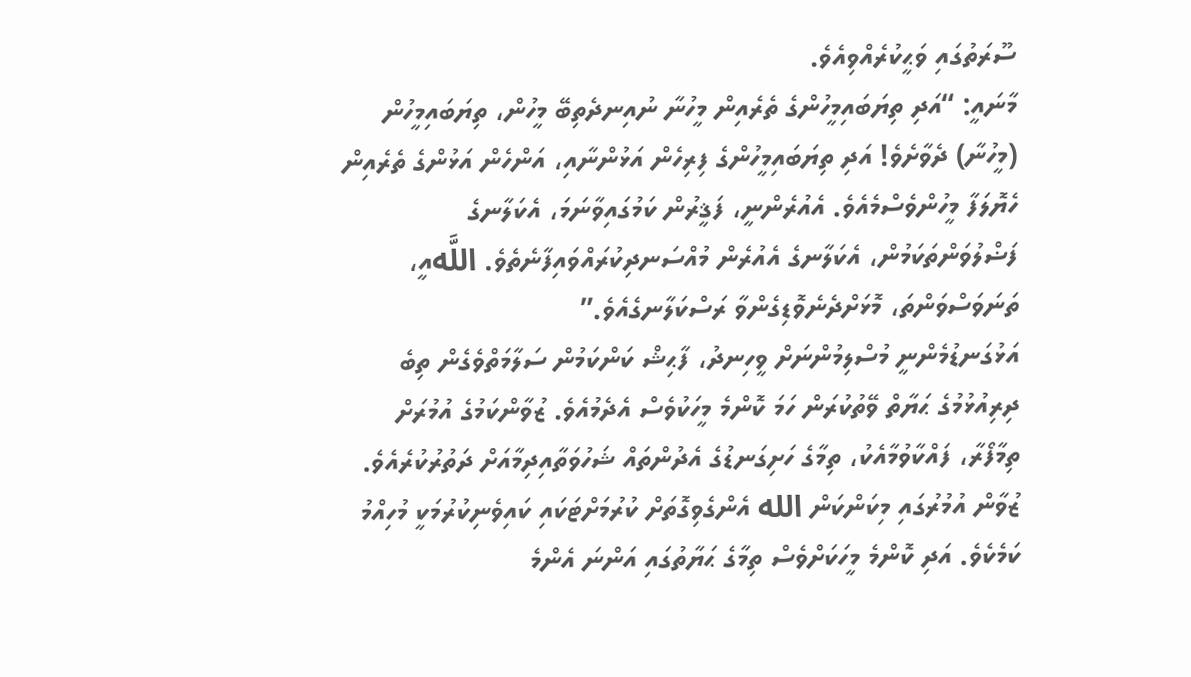ސޫރަތުގައި ވަޙީކުރެއްވިއެވެ.
މާނައީ: “އަދި ތިޔަބައިމީހުންގެ ތެރެއިން މީހުނާ ނުއިނދެތިބޭ މީހުން، ތިޔަބައިމީހުން (މީހުނާ) ދެވާށެވެ! އަދި ތިޔަބައިމީހުންގެ ފިރިހެން އަޅުންނާއި، އަންހެން އަޅުންގެ ތެރެއިން ހެޔޮލަފާ މީހުންވެސްމެއެވެ. އެއުރެންނީ، ފަޤީރުން ކަމުގައިވާނަމަ، އެކަލާނގެ ފަޟްލުވަންތަކަމުން، އެކަލާނގެ އެއުރެން މުއްސަނދިކުރައްވައިފާނެތެވެ. اللَّهއީ، ތަނަވަސްވަންތަ، މޮޅަށްދެނެވޮޑިގެންވާ ރަސްކަލާނގެއެވެ.”
އަޅުގަނޑުމެންނީ މުސްލިމުންނަށް ވީހިނދު، ފާޙިޝް ކަންކަމުން ސަލާމަތްވެގެން ތިބެ ދިރިއުޅުމުގެ ޙަޔާތް ވޭތުކުރަން ހަމަ ކޮންމެ މީހަކުވެސް އެދެމުއެވެ. ޒުވާންކަމުގެ އުމުރަށް ތިމާފޯރާ، ފައްކާވުމާއެކު، ތިމާގެ ހަށިގަނޑުގެ އެދުންތައް ޝަހުވަތާއިދިމާއަށް ދަތުރުކުރެއެވެ. ޒުވާން އުމުރުގައި މިކަންކަން الله އެންގެވިގޮތަށް ކުރުމަށްޓަކައި ކައިވެނިކުރުމަކީ މުހިއްމު ކަމެކެވެ. އަދި ކޮންމެ މީހަކަށްވެސް ތިމާގެ ޙަޔާތުގައި އަންނަ އެންމެ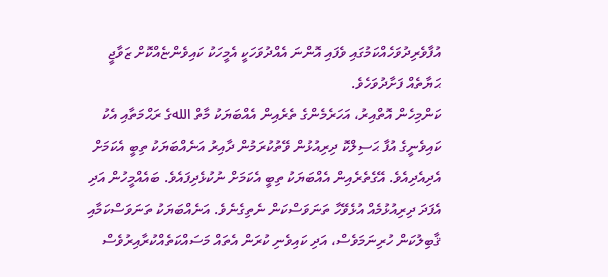އުފާވެރިދުވަހެއްކަމުގައި ވެފައި އޮންނަ އެއްދުވަހަކީ އެމީހަކު ކައިވެންޏެއްކޮށް ޒަވާޖީ ޙަޔާތެއް ފަށާދުވަހެވެ.
ކަންމިހެން އޮތްއިރު، އަހަރެމެންގެ ތެރެއިން އެއްބަޔަކު މާތް اللهގެ ރަޙްމަތާއި އެކު ކައިވެނީގެ އުފާ ޙަސިލްކޮ ދިރިއުޅުން ވޭތުކުރަމުން ދާއިރު އަނެއްބަޔަކު ތިބީ އެކަމަށް އެދިއެދިއެވެ. އޭގެތެރެއިން އެއްބަޔަކު ތިބީ އެކަމަށް ނުކުޅެދިފައެވެ. ބައެއްމީހުން އަދި އެފަދަ ދިރިއުޅުމެއް އުޅެވޭހާ ތަނަވަސްކަން ނެތިގެނެވެ. އަނެއްބަޔަކު ތަނަވަސްކަމާއި ޤާބިލުކަން ހުރިނަމަވެސް، އަދި ކައިވެނި ކުރަން އެތައް މަސައްކަތެއްކުރާއިރުވެސް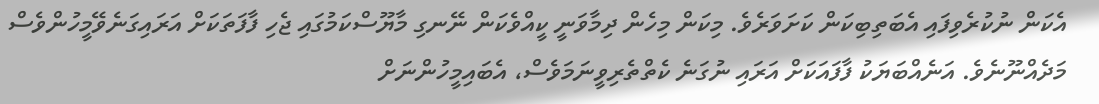އެކަން ނުކުރެވިފައި އެބަތިބިކަން ކަށަވަރެވެ. މިކަން މިހެން ދިމާވަނީ ކީއްވެކަން ނޭނގި މާޔޫސްކަމުގައި ޖެހި ފާފަތަކަށް އަރައިގަނެވޭމީހުންވެސް މަދެއްނޫނެވެ. އަނެއްބަޔަކު ފާފައަކަށް އަރައި ނުގަނެ ކެތްތެރިވީނަމަވެސް، އެބައިމީހުންނަށް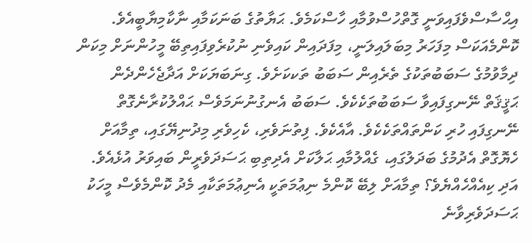އިޙްސާސްވެފައިވަނީ ގޮތްހުސްވުމާއި ހާސްކަމެވެ. ޙަޔާތުގެ ބަނަކަމާއި ނާކާމިޔާބީއެވެ.
ކޮންމެއަކަސް މިފަހަރު މިބަލައިލަނީ، މިފަދައިން ކައިވެނި ނުކުރެވިފައިތިބޭ މީހުންނަށް މިކަން ދިމާވުމުގެ ސަބަބުތަކުގެ ތެރެއިން ސަބަބު ތަކކަށެވެ. ގިނަބަޔަކަށް އަދާޖެހެންދެން ޙަޤީޤަތް ނޭނގިފައިވާ ސަބަބުތަކެކެވެ. ސަބަބު އެނގުނުނަމަވެސް ޙައްލުކުރާނެގޮތް ނޭނގިފައި ހުރި ކަންތައްތަކެކެވެ. އާއެކެވެ. ފިތުނަވެރި، ކެހިވެރި މިދުނިޔޭގައި، ތިމާއަށް ހެޔޮގޮތް އެދުމުގެ ބަދަލުގައި، ގެއްލުމާއި ޙަލާކަށް އެދިތިބި ޙަސަދަވެރީން ބައިވަރު އުޅެއެވެ. އަދި ކިއެއްހެއްޔެވެ؟ ތިމާއަށް ލިބޭ ކޮންމެ ނިޢުމަތަކީ އެނިޢުމަތަކާއި މެދު ކޮންމެވެސް މީހަކު ޙަސަދަވެރިވާނެ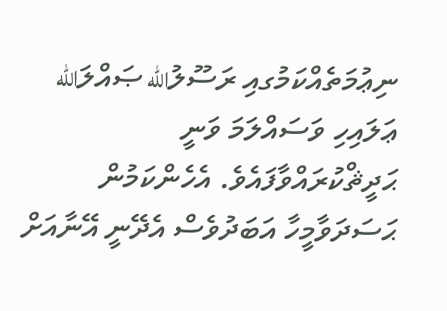ނިޢުމަތެއްކަމުގއި ރަސޫލުالله ޞައްލަالله ޢަލައިހި ވަސައްލަމަ ވަނީ ޙަދީޘްކުރައްވާފައެވެ. އެހެންކަމުން ޙަސަދަވާމީހާ އަބަދުވެސް އެދޭނީ އޭނާއަށް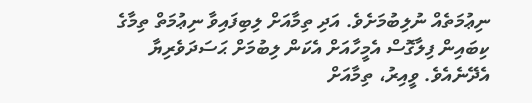ނިޢުމަތެއް ނުލިބުމަށެވެ. އަދި ތިމާއަށް ލިބިފައިވާ ނިޢުމަތް ތިމާގެ ކިބައިން ފިލާގޮސް އެމީހާއަށް އެކަން ލިބުމަށް ޙަސަދަވެރިޔާ އެދޭނެއެވެ. ވީއިރު، ތިމާއަށް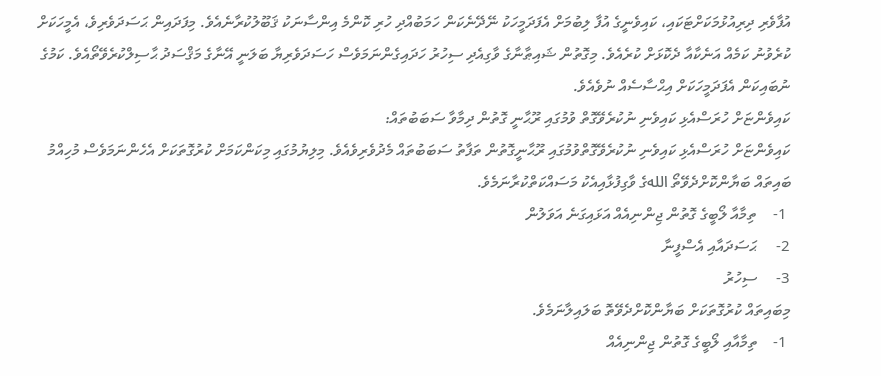އުފާވެރި ދިރިއުޅުމަކަށްޓަކައި، ކައިވެނީގެ އުފާ ލިބުމަށް އެފަދަމީހަކު ނޭދޭނެކަން ހަމަބުއްދި ހުރި ކޮންމެ އިންސާނަކު ޤަބޫލުކުރާނެއެވެ. މިފަދައިން ޙަސަދަވެރިވެ، އެމީހަކަށް ކުރެވުނު ކަމެއް އަނެކާއާ ދެކޮޅަށް ކުރެއެވެ. މިގޮތުން ޝައިޠާނާގެ ވާގިއެދި ސިހުރު ހަދައިގެންނަމަވެސް ހަސަދަވެރިޔާ ބަލަނީ އޭނާގެ މަޤްސަދު ޙާސިލްކުރެވޭތޯއެވެ. ކަމުގެ ނުބައިކަން އެފަދަމީހަކަށް އިޙްސާސެއް ނުވެއެވެ.
ކައިވެންޏަށް ހުރަސްއެޅި ކައިވެނި ނުކުރެވޭގޮތް ވުމުގައި ރޫޙާނީ ގޮތުން ދިމާވާ ސަބަބުތައް:
ކައިވެންޏަށް ހުރަސްއެޅި ކައިވެނި ނުކުރެވޭގޮތްވުމުގައި ރޫޙާނީގޮތުން ތަފާތު ސަބަބުތައް މެދުވެރިވެއެވެ. މިލިޔުމުގައި މިކަންކަމަށް ކުރުގޮތަކަށް އެހެންނަމަވެސް މުހިއްމު ބައިތައް ބަޔާންކޮށްދެވޭތޯ اللهގެ ވާގިފުޅާއިއެކު މަސައްކަތްކުރާނަމެވެ.
 1-    ތިމާއާ ލޯބީގެ ގޮތުން ޖިންނިއެއް އަޅައިގަނެ އަވަލުން
2-     ޙަސަދައާއި އެސްފީނާ
3-     ސިހުރު
މިބައިތައް ކުރުގޮތަކަށް ބަޔާންކޮށްދެވޭތޮ ބަލައިލާނަމެވެ.
 1-    ތިމާއާއި ލޯބީގެ ގޮތުން ޖިންނިއެއް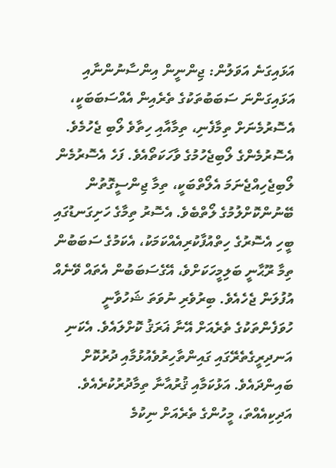އަޅައިގަނެ އަވަލުން: ޖިންނީން އިންސާނުންނާއި އަޅައިގަންނަ ސަބަބުތަކުގެ ތެރެއިން އެއްސަބަބަކީ، އެސޮރުމެނަށް ތިމާފެނި، ތިމާއާއި ހިތާވެ ލޯބި ޖެހުމެވެ. އެސޮރުމެންގެ ލޯބިޖެހުމުގެ ވާހަކަތޯއެވެ. ފަހެ އެސޮރުމެން ލޯބިޖެހިއްޖެނަމަ އެލޯތްބަކީ، ތިމާ ޖިންސީގޮތުން ބޭނުންކޮށްލުމުގެ ލޯތްބެވެ. އެސޮރު ތިމާގެ ހަށިގަނޑުގައި ބީހި އެސޮރުގެ ހިތްއުފާކުރިއެއްކަމަކު، އެކަމުގެ ސަބަބުން ތިމާ ރޫޙާނީ ބަލިމީހަކަށްވެ، އޭގެސަބަބުން އެތައް ވޭނެއް އުފުލަން ޖެހެއެވެ. ބިރުވެރި ނުވަތަ ޝަހުވާނީ ހުވަފެންތަކުގެ ތެރެއަށް އޭނާ ޣަރަޤު ކޮށްލައެވެ. އެކަނި އަނދިރީގެތެރޭގައި ގައިންތާހިރުވެއުޅުމާއި ދުރުކޮށް ބައިންދައެވެ. އަޅުކަމާއި ޤުރުއާނާ ތިމާދުރުކުރެއެވެ. އަދިކިއެއްތަ، މީހުންގެ ތެރެއަށް ނިކުމެ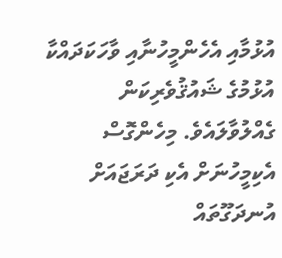އުޅުމާއި އެހެންމީހުނާއި ވާހަކަދައްކާ އުޅުމުގެ ޝައުޤުވެރިކަން ގެއްލުވާލައެވެ. މިހެންގޮސް އެކިމީހުނަށް އެކި ދަރަޖައަށް އުނދަގޫތައް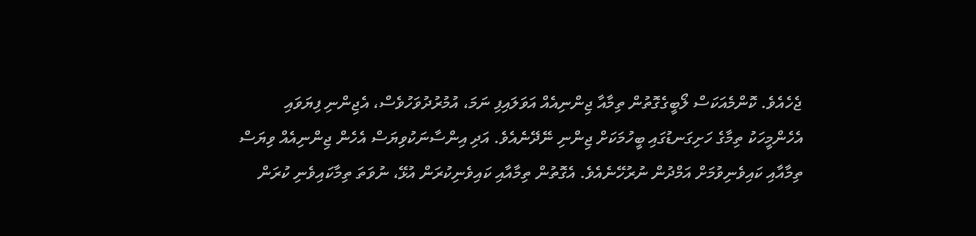ޖެހެއެވެ. ކޮންމެއަކަސް ލޯބީގެގޮތުން ތިމާއާ ޖިންނިއެއް އަވަލައިފި ނަމަ، އުމުރުދުވަހުވެސް، އެޖިންނި ފިޔަވައި އެހެންމީހަކު ތިމާގެ ހަށިގަނޑުގައި ބީހުމަކަށް ޖިންނި ނޭދޭނެއެވެ. އަދި އިންސާނަކުވިޔަސް އެހެން ޖިންނިއެއް ވިޔަސް ތިމާއާއި ކައިވެނިވުމަށް އަމްދުން ނުރުހޭނެއެވެ. އެގޮތުން ތިމާއާއި ކައިވެނިކުރަން އުޅޭ، ނުވަތަ ތިމާކައިވެނި ކުރަން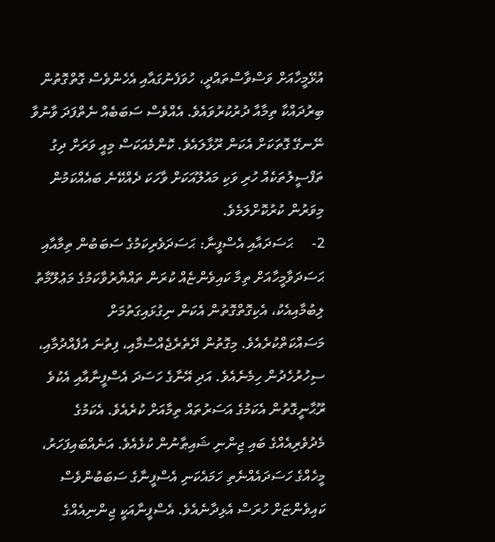އުޅޭމީހާއަށް ވަސްވާސްތައްދީ، ހުވަފެނުގައާއި އެހެންވެސް ގޮތްގޮތުން ބިރުދައްކާ ތިމާއާ ދުރުކުރުވައެވެ. އެއްވެސް ސަބަބެއް ނެތްފަދަ ވާނުވާ ނޭނގޭ ގޮތަކަށް އެކަން ރޫޅާލައެވެ. ކޮންމެއަކަސް މިއީ ވަރަށް ދިގު ތަފްސީލުތަކެއް ހުރި ވަކި މައުލޫއަކަށް ވާހަކަ ދެއްކޭނެ ބައެއްކަމުން މިވަރުން ކުރުކޮށްލަމެވެ.
2-     ޙަސަދައާއި އެސްފީނާ: ޙަސަދަވެރިކަމުގެ ސަބަބުން ތިމާއާއި ޙަސަދަވާމީހާއަށް ތިމާ ކައިވެންޏެއް ކުރަން ތައްޔާރުވާކަމުގެ މަޢުލޫމާތު ލިބުމާއިއެކު، އެކިގޮތްގޮތުން އެކަން ނިގުޅައިގަތުމަށް މަސައްކަތްކުރެއެވެ. މިގޮތުން ދޭތެރެޖެއްސުމާއި، ފިތުނަ އުފެއްދުމާއި، ސިހުރުހެދުން ހިމެނެއެވެ. އަދި އޭނާގެ ހަސަދަ އެސްފީނާއާއި އެކުވެ ރޫޙާނީގޮތުން އެކަމުގެ އަސަރުތައް ތިމާއަށް ކުރެއެވެ. އެކަމުގެ މެދުވެރިއެއްގެ ބައި ޖިންނި ޝައިޠާނުން ކުޅެއެވެ. އަނެއްބައިފަހަރު، މީހެއްގެ ހަސަދައެއްނެތި ހަމައެކަނި އެސްފީނާގެ ސަބަބުންވެސް ކައިވެންޏަށް ހުރަސް އެޅިދާނެއެވެ. އެސްފީނާއަކީ ޖިންނިއެއްގެ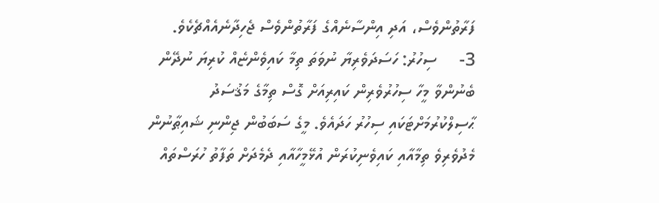ފަރާތުންވެސް، އަދި އިންސާނެއްގެ ފަރާތުންވެސް ޖެހިދާނެއެއްޗެކެވެ.
3-     ސިހުރު: ހަސަދަވެރިޔާ ނުވަތަ ތިމާ ކައިވެންޏެއް ކުރިޔަ ނުދޭން ބެނުންވާ މީހާ ސިހުރުވެރިން ކައިރިއަށް ގޮސް ތިމާގެ މަޤުސަދު ޙާސިލްކުރުމަށްޓަކައި ސިހުރު ހަދައެވެ. މީގެ ސަބަބުން ޖިންނި ޝައިޠާނުން މެދުވެރިވެ ތިމާއާއި ކައިވެނިކުރަން އުޅޭމީހާއާއި ދެމެދަށް ތަފާތު ހުރަސްތައް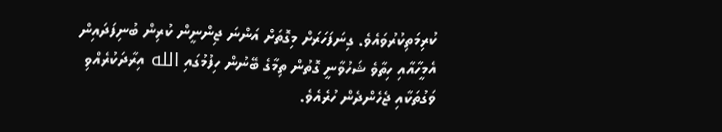ކުރިމަތިކުރުވައެވެ. ގިނަފަހަރަށް މިގޮތަށް އަންނަ ޖިންނީން ކުރިން ބުނިފަދައިން އެމީހާއާއި ހިތާވެ ޝަހުވާނީ ގޮތުން ތިމާގެ ބޭނުން ހިފުމުގައި الله އިރާދަކުރެއްވި ވަގުތަކާއި ޖެހެންދެން ހުރެއެވެ.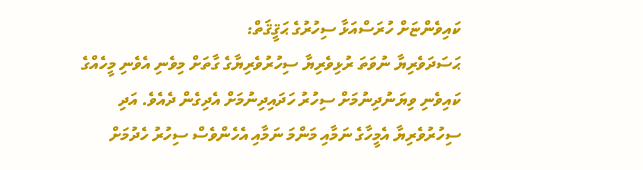ކައިވެންޏަށް ހުރަސްއަޅާ ސިހުރުގެ ޙަޤީޤަތް:
ޙަސަދަވެރިޔާ ނުވަތަ ރުޅިވެރިޔާ ސިހުރުވެރިޔާގެ ގާތަށް މިވެނި އެވެނި މީހެއްގެ ކައިވެނި ވިޔަނުދިނުމަށް ސިހުރު ހަދައިދިނުމަށް އެދިގެން ދެއެވެ. އަދި ސިހުރުވެރިޔާ އެމީހާގެ ނަމާއި މަންމަ ނަމާއި އެހެންވެސް ސިހުރު ހެދުމަށް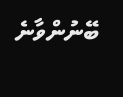ބޭނުންވާނެ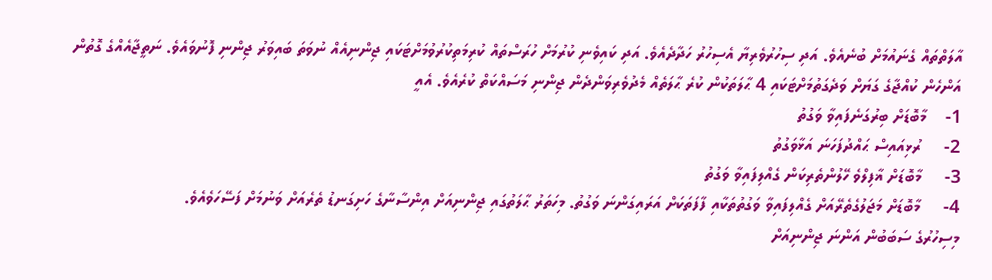އާލަތްތައް ގެނައުމަށް ބުނެއެވެ. އަދި ސިހުރުވެރިޔާ އެސިހުރު ހަދާދެއެވެ. އަދި ކައިވެނި ކުރުމަށް ހުރަސްތައް ކުރިމަތިކުރުވުމަށްޓަކައި ޖިންނިއެއް ނުވަތަ ބައިވަރު ޖިންނި ފޮނުވައެވެ. ނަތީޖާއެއްގެ ގޮތުން އަންހެން ކުއްޖާގެ ގަޔަށް ވަދެގަތުމަށްޓަކައި 4 ޙާލަތަކުން ކުރެ ޙާލަތެއް މެދުވެރިވަންދެން ޖިންނި މަސައްކަތް ކުރެއެވެ. އެއީ
1-    މާބޮޑަށް ބިރުގަނެފައިވާ ވަގުތު
2-     ރުޅިއައިސް ޙައްދުފަހަނަ އަޅާވަގުތު
3-     މާބޮޑަށް ޣާފިލްވެ ހޭލުންތެރިކަން ގެއްލިފައިވާ ވަގުތު
4-     މާބޮޑަށް މަޖަލުގެތެރޭއަށް ގެއްލިފައިވާ ވަގުތުތަކާއި ފާފަތަކަށް އަރައިގަންނަ ވަގުތު. މިހަތަރު ޙާލަތުގައި ޖިންނިއަށް އިންސާނާގެ ހަށިގަނޑު ތެރެއަށް ވަނުމަށް ފަސޭހަވެއެވެ.
މިސިހުރުގެ ސަބަބުން އަންނަ ޖިންނިއަށް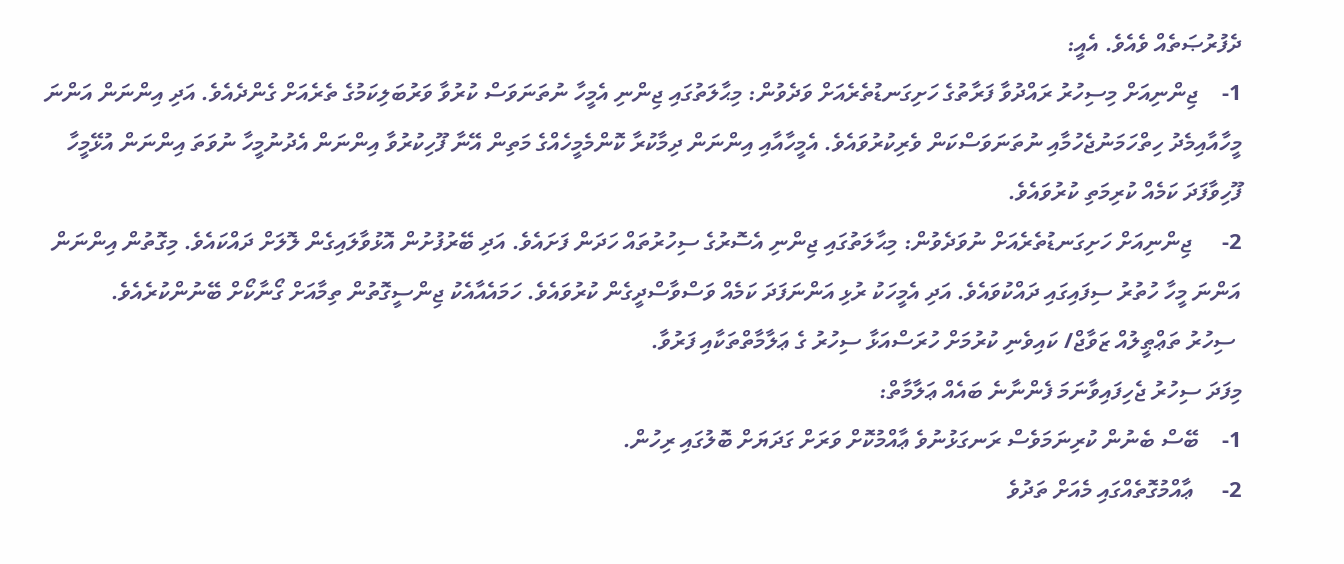ދެފުރުޞަތެއް ވެއެވެ. އެއީ:
1-    ޖިންނިއަށް މިސިހުރު ރައްދުވާ ފަރާތުގެ ހަށިގަނޑުތެރެއަށް ވަދެވުން: މިޙާލަތުގައި ޖިންނި އެމީހާ ނުތަނަވަސް ކުރުވާ ވަރުބަލިކަމުގެ ތެރެއަށް ގެންދެއެވެ. އަދި އިންނަން އަންނަ މީހާއާއިމެދު ހިތްހަމަނުޖެހުމާއި ނުތަނަވަސްކަން ވެރިކުރުވައެވެ. އެމީހާއާއި އިންނަން ދިމާކުރާ ކޮންމެމީހެއްގެ މަތިން އޭނާ ފޫހިކުރުވާ އިންނަން އެދުނުމީހާ ނުވަތަ އިންނަން އުޅޭމީހާ ފޫހިވާފަދަ ކަމެއް ކުރިމަތި ކުރުވައެވެ.
2-     ޖިންނިއަށް ހަށިގަނޑުތެރެއަށް ނުވަދެވުން: މިޙާލަތުގައި ޖިންނި އެސޮރުގެ ސިހުރުތައް ހަދަން ފަށައެވެ. އަދި ބޭރުފުށުން އޮޅުވާލައިގެން ލޮލަށް ދައްކައެވެ. މިގޮތުން އިންނަން އަންނަ މީހާ ހުތުރު ސިފައިގައި ދައްކުވައެވެ. އަދި އެމީހަކު ރުޅި އަންނަފަދަ ކަމެއް ވަސްވާސްދީގެން ކުރުވައެވެ. ހަމައެއާއެކު ޖިންސީގޮތުން ތިމާއަށް ގޯނާކޯށް ބޭނުންކުރެއެވެ.
 ސިހުރު ތަޢްޠީލުއް ޒަވާޖް/ ކައިވެނި ކުރުމަށް ހުރަސްއަޅާ ސިހުރު ގެ ޢަލާމާތްތަކާއި ފަރުވާ.
މިފަދަ ސިހުރު ޖެހިފައިވާނަމަ ފެންނާނެ ބައެއް ޢަލާމާތް:
1-    ބޭސް ބެނުން ކުރިނަމަވެސް ރަނގަޅުނުވެ ޢާއްމުކޮށް ވަރަށް ގަދަޔަށް ބޮލުގައި ރިހުން.
2-     ޢާއްމުގޮތެއްގައި މެއަށް ތަދުވެ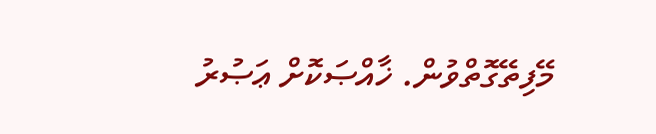މޭފިތޭގޮތްވުން. ޚާއްޞަކޮށް ޢަޞުރު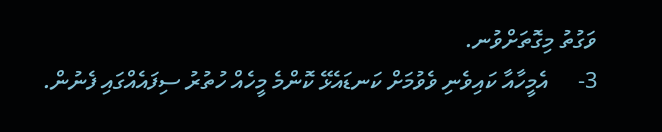ވަގުތު މިގޮތަށްވުނ.
3-     އެމީހާއާ ކައިވެނި ވެވުމަށް ކަނޑައެޅޭ ކޮންމެ މީހެއް ހުތުރު ސިފައެއްގައި ފެނުން.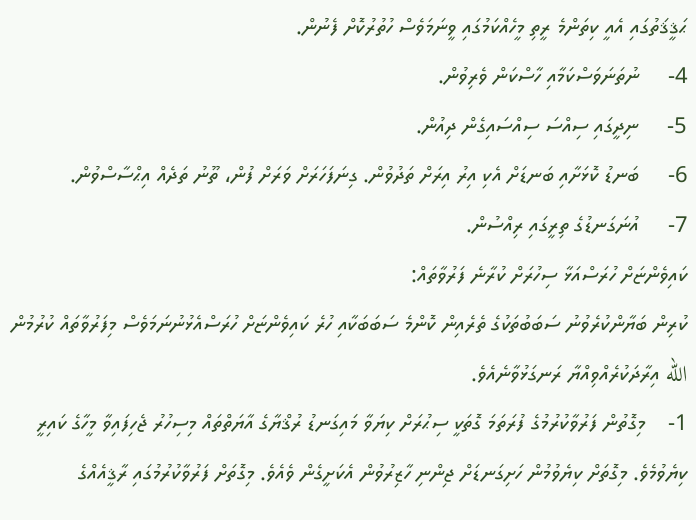ޙަޤީޤަތުގައި އެއީ ކިތަންމެ ރީތި މީހެއްކަމުގައި ވީނަމަވެސް ހުތުރުކޮށް ފެނުން.
4-     ނުތަނަވަސްކަމާއި ހާސްކަން ވެރިވުން.
5-     ނިދީގައި ސިއްސަ ސިއްސައިގެން ދިއުން.
6-     ބަނޑު ކޮޅަށާއި ބަނޑަށް އެކި އިރު އިރަށް ތަދުވުން. ގިނަފަހަރަށް ވަރަށް ފުން، ތޫނު ތަދެއް އިޙްސާސްވުން.
7-     އުނަގަނޑުގެ ތިރީގައި ރިއްސުން.
ކައިވެންޏަށް ހުރަސްއަޅާ ސިހުރަށް ކުރާނެ ފަރުވާތައް:
ކުރިން ބަޔާންކުރެވުނު ސަބަބުތަކުގެ ތެރެއިން ކޮންމެ ސަބަބަކާއި ހުރެ ކައިވެންޏަށް ހުރަސްއެޅުނުނަމަވެސް މިފަރުވާތައް ކުރުމުން الله އިރާދަކުރެއްވިއްޔާ ރަނގަޅުވާނެއެވެ.
1-    މިގޮތުން ފަރުވާކުރުމުގެ ފުރަތަމަ ގޮތަކީ ސިޙުރަށް ކިޔަވާ މައިގަނޑު ރުޤްޔާގެ އާޔަތްތައް މިސިހުރު ޖެހިފައިވާ މީހާގެ ކައިރީ ކިޔެވުމެވެ. މިގޮތަށް ކިޔެވުމުން ހަށިގަނޑަށް ޖިންނި ހާޒިރުވުން އެކަށީގެން ވެއެވެ. މިގޮތަށް ފަރުވާކުރުމުގައި ރާޤީއެއްގެ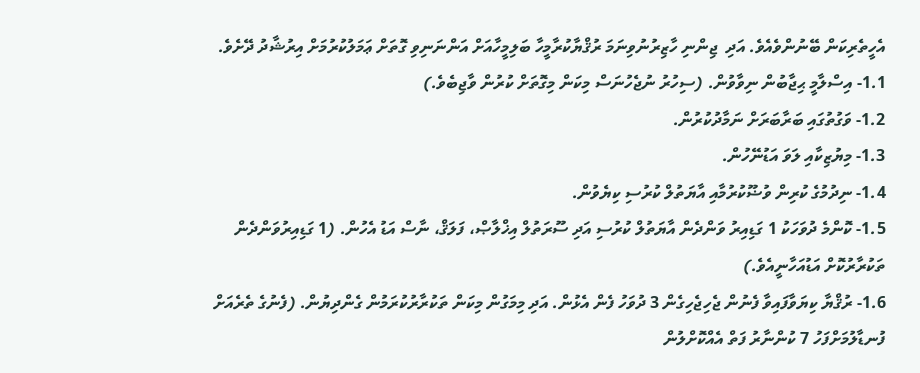އެހީތެރިކަން ބޭނުންވެއެވެ. އަދި  ޖިންނި ހާޒިރުނުވިނަމަ ރުޤްޔާކުރާމީހާ ބަލިމީހާއަށް އަންނަނިވި ގޮތަށް ޢަމަލުކުރުމަށް އިރުޝާދު ދޭށެވެ.
1.1- އިސްލާމީ ޙިޖާބުން ނިވާވުން. (ސިހުރު ނުޖެހުނަސް މިކަން މިގޮތަށް ކުރުން ވާޖިބެވެ.)
1.2- ވަގުތުގައި ބަރާބަރަށް ނަމާދުކުރުން.
1.3- މިޔުޒިކާއި ލަވަ އަޑުނޭހުން.
1.4- ނިދުމުގެ ކުރިން ވުޟޫކުރުމާއި އާޔަތުލް ކުރުސި ކިޔެވުން.
1.5- ކޮންމެ ދުވަހަކު 1 ގަޑިއިރު ވަންދެން އާޔަތުލް ކުރުސި އަދި ސޫރަތުލް އިޚްލާޞް، ފަލަޤް، ނާސް އަޑު އެހުން. (1 ގަޑިއިރުވަންދެން ތަކުރާރުކޮށް އަޑުއަހާނީއެވެ.)
1.6- ރުޤްޔާ ކިޔަވާފައިވާ ފެނުން ޖެހިޖެހިގެން 3 ދުވަހު ފެން އެޅުން. އަދި މިމަގުން މިކަން ތަކުރާރުކުރަމުން ގެންދިޔުން. (ފެނުގެ ތެރެއަށް ފުނޑާލުމަށްފަހު 7 ކުންނާރު ފަތް އެއްކޮށްލުން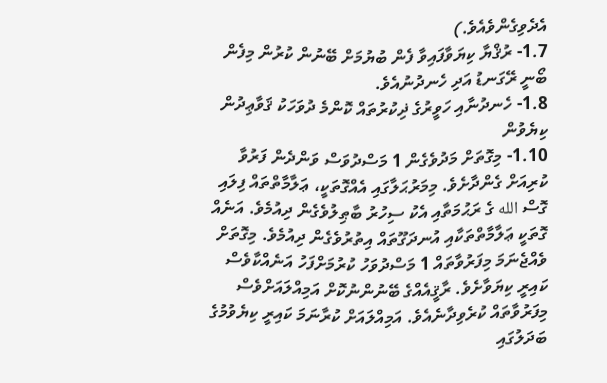އެދެވިގެންވެއެވެ.)
1.7- ރުޤްޔާ ކިޔަވާފައިވާ ފެން ބުޔުމަށް ބޭނުން ކުރުން މިފެން ބޯނީ ރޭގަނޑު އަދި ހެނދުނުއެވެ.
1.8- ހެނދުނާއި ހަވީރުގެ ޛިކުރުތައް ކޮންމެ ދުވަހަކު ޤަވާޢިދުން ކިޔެވުން
1.10- މިގޮތަށް މަދުވެގެން 1 މަސްދުވަސް ވަންދެން ފަރުވާ ކުރިއަށް ގެންދާށެވެ. މިމަރުޙަލާގައި އެއްގޮތަކީ، ޢަލާމާތްތައް ފިލައި ގޮސް الله ގެ ރަޙުމަތާއި އެކު ސިހުރު ބާޠިލުވެގެން ދިއުމެވެ. އަނެއް ގޮތަކީ ޢަލާމާތްތަކާއި އުނދަގޫތައް އިތުރުވެގެން ދިއުމެވެ. މިގޮތަށް ވެއްޖެނަމަ މިފަރުވާތައް 1 މަސްދުވަހު ކުރުމަށްފަހު އަނެއްކާވެސް ކައިރީ ކިޔަވާށެވެ. ރާޤީއެއްގެ ބޭނުންނުކޮށް އަމިއްލައަށްވެސް މިފަރުވާތައް ކުރެވިދާނެއެވެ. އަމިއްލައަށް ކުރާނަމަ ކައިރީ ކިޔެވުމުގެ ބަދަލުގައި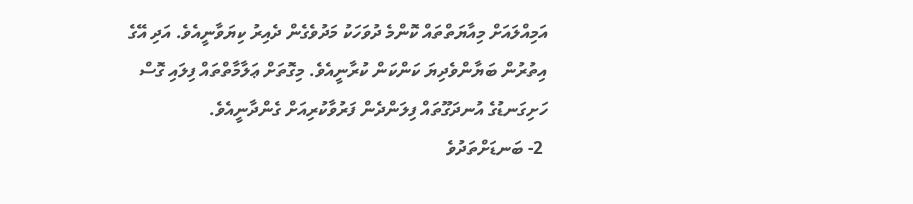އަމިއްލައަށް މިއާޔަތްތައް ކޮންމެ ދުވަހަކު މަދުވެގެން ދެއިރު ކިޔަވާނީއެވެ. އަދި އޭގެ އިތުރުން ބަޔާންވެދިޔަ ކަންކަން ކުރާނީއެވެ. މިގޮތަށް ޢަލާމާތްތައް ފިލައި ގޮސް ހަށިގަނޑުގެ އުނދަގޫތައް ފިލަންދެން ފަރުވާކުރިއަށް ގެންދާނީއެވެ.
 2- ބަނޑަށްތަދުވެ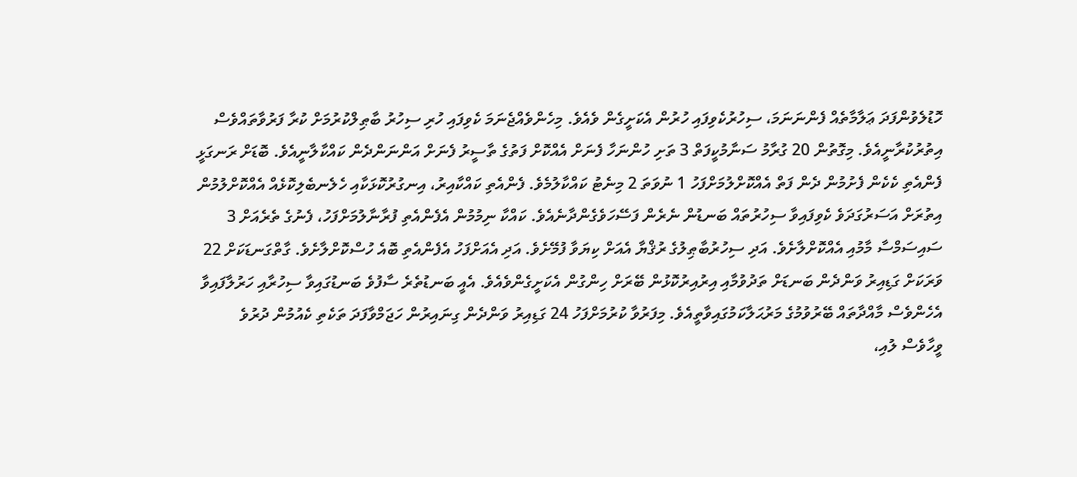ހޮޑުލެވުންފަދަ ޢަލާމާތެއް ފެންނަނަމަ، ސިހުރުކެވިފައި ހުރުން އެކަށީގެން ވެއެވެ. މިހެންވެއްޖެނަމަ ކެވިފައި ހުރި ސިހުރު ބާޠިލްކުރުމަށް ކުރާ ފަރުވާތައްވެސް އިތުރުކުރާނީއެވެ. މިގޮތުން 20 ގުރާމު ސަނާމުކީފަތް 3 ތަށި ހުންނަހާ ފެނަށް އެއްކޮށް ފަތުގެ ތާސީރު ފެނަށް އަންނަންދެން ކައްކާލާނީއެވެ. ބޮޑަށް ރަނގަޅީ ފެންއެތި ކެކެން ފެށުމުން ދެން ފަތް އެއްކޮށްލުމަށްފަހު 1 ނުވަތަ 2 މިނެޓު ކައްކާލުމެވެ. ފެންއެތި ކައްކާއިރު، އިނގުރުކޮޅަކާއި ހެލެނބެލިކޮޅެއް އެއްކޮށްލުމުން އިތުރަށް އަސަރުގަދަވެ ކެވިފައިވާ ސިހުރުތައް ބަނޑުން ނެރެން ފަސޭހަވެގެންދާނެއެވެ. ކައްކާ ނިމުމުން އެފެންއެތި ފުރާނާލުމަށްފަހު، ފެނުގެ ތެރެއަށް 3 ސައިސަމްސާ މާމުއި އެއްކޮށްލާށެވެ. އަދި ސިހުރުބާޠިލުގެ ރުޤްޔާ އެއަށް ކިޔަވާ ފުމޭށެވެ. އަދި އެއަށްފަހު އެފެންއެތި ބޮއެ ހުސްކޮށްލާށެވެ. ގާތްގަނޑަކަށް 22 ވަރަކަށް ގަޑިއިރު ވަންދެން ބަނޑަށް ތަދުވުމާއި އިރުއިރުކޮޅުން ބޭރަށް ހިންގުން އެކަށީގެންވެއެވެ. އެއީ ބަނޑުތެރެ ސާފުވެ ބަނޑުގައިވާ ސިހުރާއި ހަރުލާފައިވާ އެހެންވެސް މާއްދާތައް ބޭރުވުމުގެ މަރުޙަލާކަމުގައިވާތީއެވެ. މިފަރުވާ ކުރުމަށްފަހު 24 ގަޑިއިރު ވަންދެން ގިނައިރުން ހަޖަމްވާފަދަ ތަކެތި ކެއުމުން ދުރުވެ ވީހާވެސް ލުއި،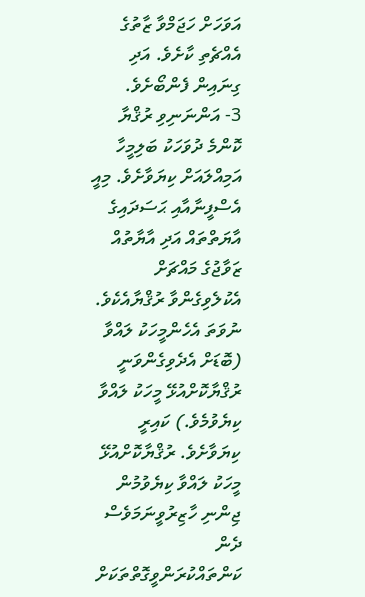އަވަހަށް ހަޖަމްވާ ޒާތުގެ އެއްޗެތި ކާށެވެ. އަދި ގިނައިން ފެންބޯށެވެ.
3- އަންނަނިވި ރުޤްޔާ ކޮންމެ ދުވަހަކު ބަލިމީހާ އަމިއްލައަށް ކިޔަވާށެވެ. މިއީ އެސްފީނާއާއި ޙަސަދައިގެ އާޔަތްތައް އަދި އާޔާތުއް ޒަވާޖުގެ މައްޗަށް އެކުލެވިގެންވާ ރުޤްޔާއެކެވެ. ނުވަތަ އެހެންމީހަކު ލައްވާ (ބޮޑަށް އެދެވިގެންވަނީ ރުޤްޔާކޮށްއުޅޭ މީހަކު ލައްވާ ކިޔެވުމެވެ.) ކައިރީ ކިޔަވާށެވެ. ރުޤްޔާކޮށްއުޅޭ މީހަކު ލައްވާ ކިޔެވުމުން ޖިންނި ހާޒިރުވީނަމަވެސް ދެން ކަންތައްކުރަންވީގޮތްތަކަށް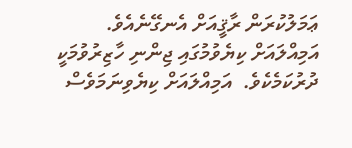ޢަމަލުކުރަން ރާޤީއަށް އެނގޭނެއެވެ. އަމިއްލައަށް ކިޔެވުމުގައި ޖިންނި ހާޒިރުވުމަކީ ދުރުކަމެކެވެ.  އަމިއްލައަށް ކިޔެވިނަމަވެސް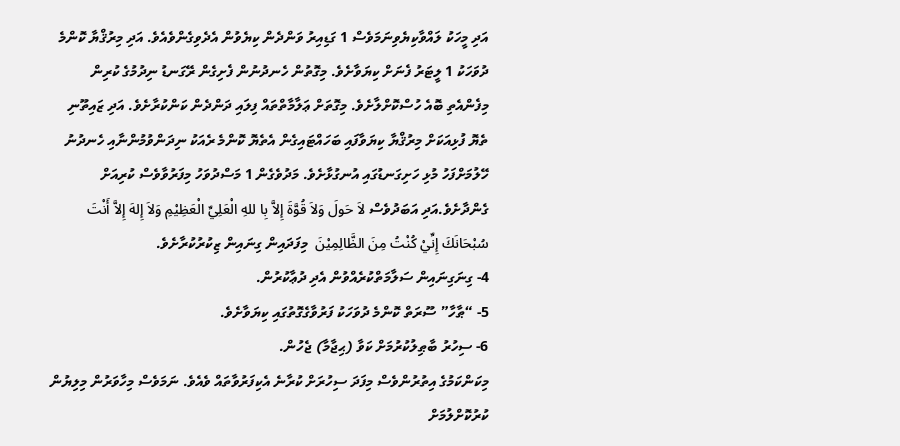އަދި މީހަކު ލައްވާކިޔެވިނަމަވެސް 1 ގަޑިއިރު ވަންދެން ކިޔެވުން އެދެވިގެންވެއެވެ. އަދި މިރުޤްޔާ ކޮންމެ ދުވަހަކު 1 ލީޓަރު ފެނަށް ކިޔަވާށެވެ. މިގޮތުން ހެނދުނުން ފެށިގެން ރޭގަނޑު ނިދުމުގެ ކުރިން މިފެންއެތި ބޮއެ ހުސްކޮށްލާށެވެ. މިގޮތަށް ޢަލާމާތްތައް ފިލައި ދަންދެން ކަންކުރާށެވެ. އަދި ޒައިތޫނި ތެޔޮ ފުޅިއަކަށް މިރުޤްޔާ ކިޔަވާފައި ބަހައްޓައިގެން އެތެޔޮ ކޮންމެ ރެއަކު ނިދަންވުމުންނާއި ހެނދުނު ހޭލުމަށްފަހު މުޅި ހަށިގަނޑުގައި އުނގުޅާށެވެ. މަދުވެގެން 1 މަސްދުވަހު މިފަރުވާވެސް ކުރިއަށް ގެންދާށެވެ.އަދި އަބަދުވެސް لاَ حَولَ وَلاَ قُوَّةَ إِلاَّ بِا للهِ الْعَلِيِّ الْعَظِيْمِ وَلاَ إِلهَ إِلاَّ أَنْتَ سُبْحَانَكَ إِنِّيْ كُنْتُ مِنَ الظَّالِمِيْنَ  މިފަދައިން ގިނައިން ޒިކުރުކުރާށެވެ.
4- ގިނަގިނައިން ސަލާމަތްކުރެއްވުން އެދި ދުޢާކުރުން.
5- “ޠާހާ” ސޫރަތް ކޮންމެ ދުވަހަކު ފަރުވާގެގޮތުގައި ކިޔަވާށެވެ.
6- ސިހުރު ބާޠިލުކުރުމަށް ކަވާ (ޙިޖާމާ) ޖެހުން.
މިކަންކަމުގެ އިތުރުންވެސް މިފަދަ ސިހުރަށް ކުރާނެ އެކިފަރުވާތައް ވެއެވެ. ނަމަވެސް މިހާވަރުން މިލިޔުން ކުރުކޮށްލުމަށް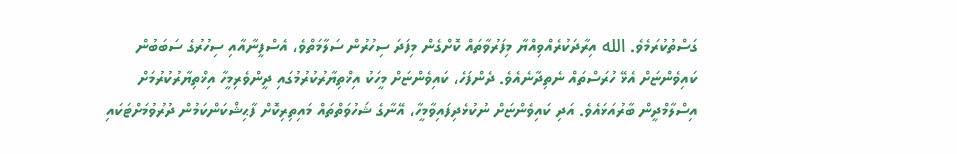ގަސްތުކުރަމެވެ. الله އިރާދަކުރެއްވިއްޔާ މިފަރުވާތައް ކޮށްގެން މިފަދަ ސިހުރުން ސަލާމަތްވެ، އެސްފީނާއާއި ސިހުރުގެ ސަބަބުން ކައިވެންޏަށް އެޅޭ ހުރަސްތައް ނެތިދާނެއެވެ. ދެންފަހެ، ކައިވެންޏަށް މީހަކު އިޚްތިޔާރުކުރުމުގައި ދީންވެރިމީހާ އިޚްތިޔާރުކުރުމަށް އިސްލާމްދީން ބާރުއަޅައެވެ. އަދި ކައިވެންޏަށް ނުކުޅެދިފައިވާމީހާ، އޭނާގެ ޝަހުވަތްތައް މައިތިރިކޮށް ފާޙިޝްކަންކަމުން ދުރުވުމަށްޓަކައި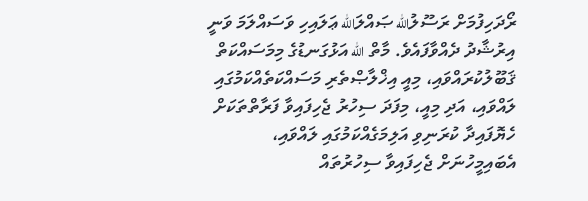ރޯދަހިފުމަށް ރަސޫލުالله ޞައްލަالله ޢަލައިހި ވަސައްލަމަ ވަނީ އިރުޝާދު ދެއްވާފައެވެ. މާތް الله އަޅުގަނޑުގެ މިމަސައްކަތް ޤަބޫލުކުރައްވައި، މިއީ އިޚްލާޞްތެރި މަސައްކަތެއްކަމުގައި ލައްވައި، އަދި މިއީ، މިފަދަ ސިހުރު ޖެހިފައިވާ ފަރާތްތަކަށް ހެޔޮފައިދާ ކުރަނިވި އަލިމަގެއްކަމުގައި ލައްވައި، އެބައިމީހުނަށް ޖެހިފައިވާ ސިހުރުތައް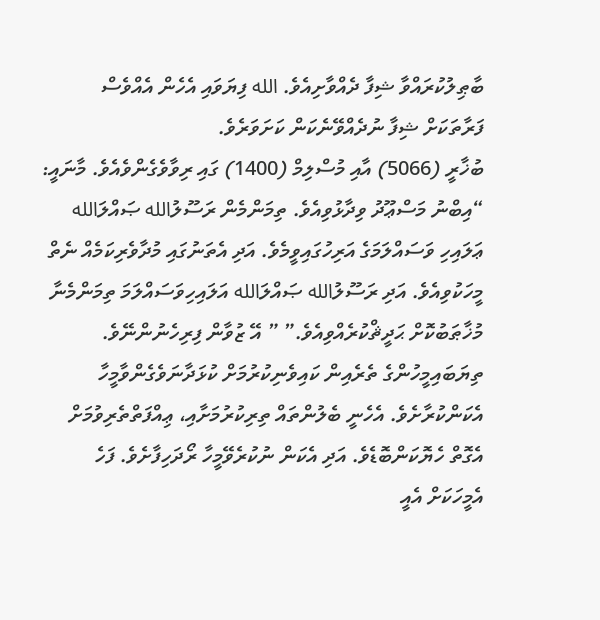ބާޠިލުކުރައްވާ ޝިފާ ދެއްވާށިއެވެ. الله ފިޔަވައި އެހެން އެއްވެސް ފަރާތަކަށް ޝިފާ ނުދެއްވޭނެކަން ކަށަވަރެވެ.
ބުޚާރީ (5066) އާއި މުސްލިމް (1400) ގައި ރިވާވެގެންވެއެވެ. މާނައީ: “އިބްނު މަސްޢޫދު ވިދާޅުވިއެވެ. ތިމަންމެން ރަސޫލުالله ޞައްލަالله ޢަލައިހި ވަސައްލަމަގެ އަރިހުގައިވީމެވެ. އަދި އެތަނުގައި މުދާވެރިކަމެއް ނެތް މީހަކުވިއެވެ. އަދި ރަސޫލުالله ޞައްލަالله އަލައިހިވަސައްލަމަ ތިމަންމެނާ މުޚާޠަބުކޮށް ޙަދީޘްކުރެއްވިއެވެ.” ” އޭ ޒުވާން ފިރިހެނުންނޭވެ. ތިޔަބައިމީހުންގެ ތެރެއިން ކައިވެނިކުރުމަށް ކުޅަދާނަވެގެންވާމީހާ އެކަންކުރާށެވެ. އެހެނީ ބެލުންތައް ތިރިކުރުމަށާއި، ޢިއްފަތްތެރިވުމަށް އެގޮތް ހެޔޮކަންބޮޑެވެ. އަދި އެކަން ނުކުރެވޭމީހާ ރޯދަހިފާށެވެ. ފަހެ އެމީހަކަށް އެއީ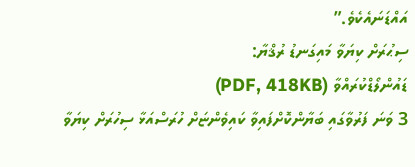އައްޑަނައެކެވެ.”
ސިޙުރަށް ކިޔަވާ މައިގަނޑު ރުޤްޔާ:
ޑައުންލޯޑްކުރައްވާ (PDF, 418KB)
3 ވަނަ ފަރުވާގައި ބަޔާންކޮށްފައިވާ ކައިވެންޏަށް ހުރަސްއަޅާ ސިހުރަށް ކިޔަވާ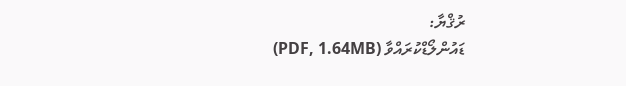ރުޤްޔާ:
ޑައުންލޯޑްކުރައްވާ (PDF, 1.64MB)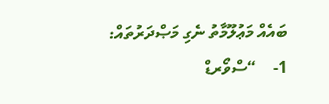ބައެއް މަޢުލޫމާތު ނެގި މަޞްދަރުތައް:
1-    “ސްވޯރޑް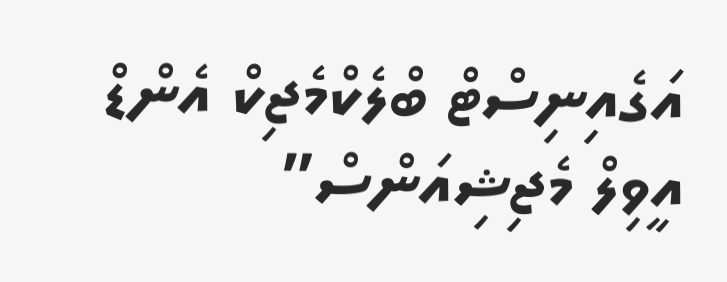އަގެއިނިސްޓް ބްލެކްމެޖިކް އެންޑް އީވިލް މެޖިޝިއަންސް”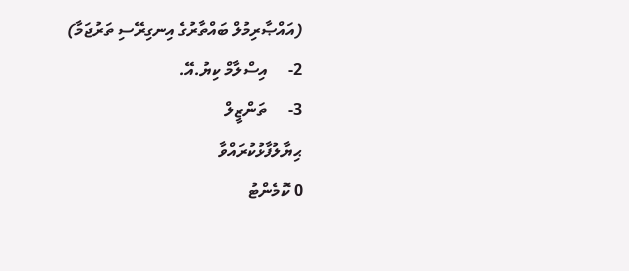(އައްޞާރިމުލް ބައްތާރުގެ އިނގިރޭސި ތަރުޖަމާ)
2-     އިސްލާމް ކިޔު.އޭ.
3-     ތަންޒީލް
ޙިޔާލުފާޅުކުރައްވާ
0 ކޮމެންޓު